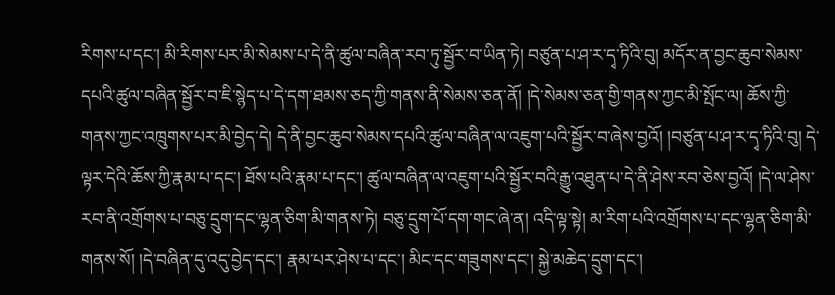རིགས་པ་དང་། མི་རིགས་པར་མི་སེམས་པ་དེ་ནི་ཚུལ་བཞིན་རབ་ཏུ་སྦྱོར་བ་ཡིན་ཏེ། བཙུན་པ་ཤ་ར་དྭ་ཏིའི་བུ། མདོར་ན་བྱང་ཆུབ་སེམས་དཔའི་ཚུལ་བཞིན་སྦྱོར་བ་ཇི་སྙེད་པ་དེ་དག་ཐམས་ཅད་ཀྱི་གནས་ནི་སེམས་ཅན་ནོ། །དེ་སེམས་ཅན་གྱི་གནས་ཀྱང་མི་སྤོང་ལ། ཆོས་ཀྱི་གནས་ཀྱང་འཁྲུགས་པར་མི་བྱེད་དེ། དེ་ནི་བྱང་ཆུབ་སེམས་དཔའི་ཚུལ་བཞིན་ལ་འཇུག་པའི་སྦྱོར་བ་ཞེས་བྱའོ། །བཙུན་པ་ཤ་ར་དྭ་ཏིའི་བུ། དེ་ལྟར་དེའི་ཆོས་ཀྱི་རྣམ་པ་དང་། ཐོས་པའི་རྣམ་པ་དང་། ཚུལ་བཞིན་ལ་འཇུག་པའི་སྦྱོར་བའི་རྒྱུ་འཐུན་པ་དེ་ནི་ཤེས་རབ་ཅེས་བྱའོ། །དེ་ལ་ཤེས་རབ་ནི་འགྲོགས་པ་བཅུ་དྲུག་དང་ལྷན་ཅིག་མི་གནས་ཏེ། བཅུ་དྲུག་པོ་དག་གང་ཞེ་ན། འདི་ལྟ་སྟེ། མ་རིག་པའི་འགྲོགས་པ་དང་ལྷན་ཅིག་མི་གནས་སོ། །དེ་བཞིན་དུ་འདུ་བྱེད་དང་། རྣམ་པར་ཤེས་པ་དང་། མིང་དང་གཟུགས་དང་། སྐྱེ་མཆེད་དྲུག་དང་།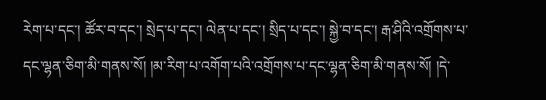རེག་པ་དང་། ཚོར་བ་དང་། སྲེད་པ་དང་། ལེན་པ་དང་། སྲིད་པ་དང་། སྐྱེ་བ་དང་། རྒ་ཤིའི་འགྲོགས་པ་དང་ལྷན་ཅིག་མི་གནས་སོ། །མ་རིག་པ་འགོག་པའི་འགྲོགས་པ་དང་ལྷན་ཅིག་མི་གནས་སོ། །དེ་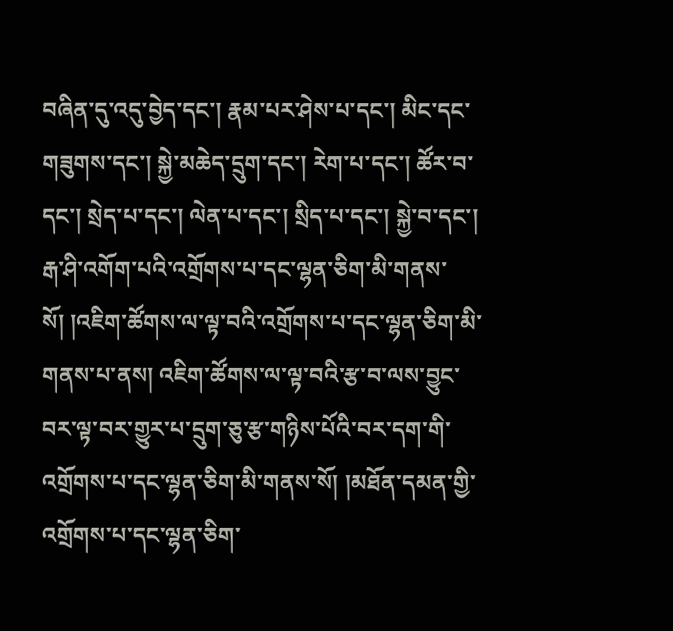བཞིན་དུ་འདུ་བྱེད་དང་། རྣམ་པར་ཤེས་པ་དང་། མིང་དང་གཟུགས་དང་། སྐྱེ་མཆེད་དྲུག་དང་། རེག་པ་དང་། ཚོར་བ་དང་། སྲེད་པ་དང་། ལེན་པ་དང་། སྲིད་པ་དང་། སྐྱེ་བ་དང་། རྒ་ཤི་འགོག་པའི་འགྲོགས་པ་དང་ལྷན་ཅིག་མི་གནས་སོ། །འཇིག་ཚོགས་ལ་ལྟ་བའི་འགྲོགས་པ་དང་ལྷན་ཅིག་མི་གནས་པ་ནས། འཇིག་ཚོགས་ལ་ལྟ་བའི་རྩ་བ་ལས་བྱུང་བར་ལྟ་བར་གྱུར་པ་དྲུག་ཅུ་རྩ་གཉིས་པོའི་བར་དག་གི་འགྲོགས་པ་དང་ལྷན་ཅིག་མི་གནས་སོ། །མཐོན་དམན་གྱི་འགྲོགས་པ་དང་ལྷན་ཅིག་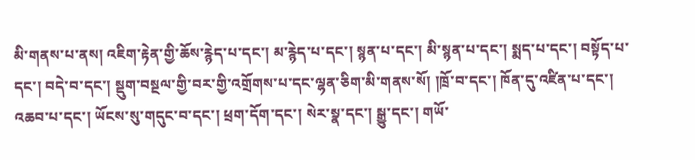མི་གནས་པ་ནས། འཇིག་རྟེན་གྱི་ཆོས་རྙེད་པ་དང་། མ་རྙེད་པ་དང་། སྙན་པ་དང་། མི་སྙན་པ་དང་། སྨད་པ་དང་། བསྟོད་པ་དང་། བདེ་བ་དང་། སྡུག་བསྔལ་གྱི་བར་གྱི་འགྲོགས་པ་དང་ལྷན་ཅིག་མི་གནས་སོ། །ཁྲོ་བ་དང་། ཁོན་དུ་འཛིན་པ་དང་། འཆབ་པ་དང་། ཡོངས་སུ་གདུང་བ་དང་། ཕྲག་དོག་དང་། སེར་སྣ་དང་། སྒྱུ་དང་། གཡོ་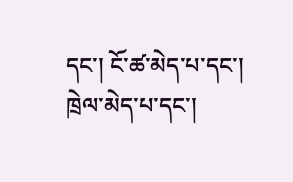དང་། ངོ་ཚ་མེད་པ་དང་། ཁྲེལ་མེད་པ་དང་།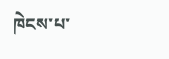ཁེངས་པ་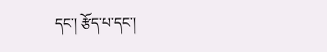དང་། རྩོད་པ་དང་།